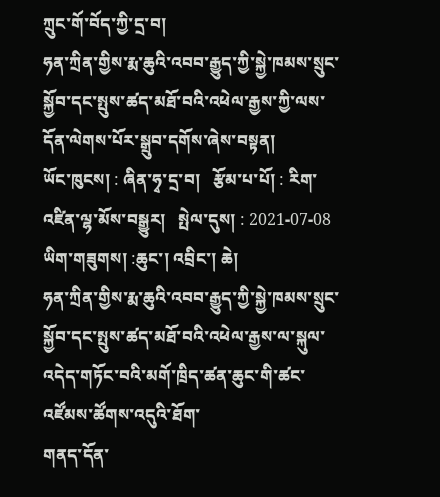ཀྲུང་གོ་བོད་ཀྱི་དྲ་བ།
ཧན་ཀྲིན་གྱིས་རྨ་ཆུའི་འབབ་རྒྱུད་ཀྱི་སྐྱེ་ཁམས་སྲུང་སྐྱོབ་དང་སྤུས་ཚད་མཐོ་བའི་འཕེལ་རྒྱས་ཀྱི་ལས་དོན་ལེགས་པོར་སྒྲུབ་དགོས་ཞེས་བསྟན།
ཡོང་ཁུངས། : ཞིན་ཧྭ་དྲ་བ།   རྩོམ་པ་པོ། : རིག་འཛིན་ལྷ་མོས་བསྒྱུར།   སྤེལ་དུས། : 2021-07-08
ཡིག་གཟུགས། :ཆུང་། འབྲིང་། ཆེ།
ཧན་ཀྲིན་གྱིས་རྨ་ཆུའི་འབབ་རྒྱུད་ཀྱི་སྐྱེ་ཁམས་སྲུང་སྐྱོབ་དང་སྤུས་ཚད་མཐོ་བའི་འཕེལ་རྒྱས་ལ་སྐུལ་འདེད་གཏོང་བའི་མགོ་ཁྲིད་ཚན་ཆུང་གི་ཚང་འཛོམས་ཚོགས་འདུའི་ཐོག་
གནད་དོན་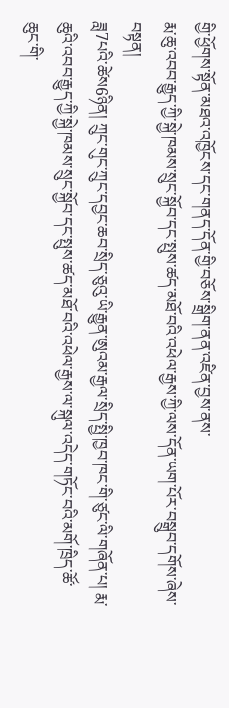གྱི་ཕྱོགས་སྟོན་མཐའ་འཁྱོངས་དང་གནད་དོན་གྱི་བཅོས་སྒྲིག་ནན་འཛིན་བྱས་ནས་
རྨ་ཆུ་འབབ་རྒྱུད་ཀྱི་སྐྱེ་ཁམས་སྲུང་སྐྱོབ་དང་སྤུས་ཚད་མཐོ་བའི་འཕེལ་རྒྱས་ཀྱི་ལས་དོན་ཡག་པོར་བསྒྲུབ་དགོས་ཞེས་བསྟན།
ཟླ7པའི་ཚེས6ཉིན། ཀྲུང་གུང་ཀྲུང་དབྱང་ཆབ་སྲིད་ཅུའུ་ཡི་རྒྱུན་ཨུའམ་རྒྱལ་སྲིད་སྤྱི་ཁྱབ་ཁང་གི་ཙུང་ལི་གཞོན་པ། རྨ་ཆུའི་འབབ་རྒྱུད་ཀྱི་སྐྱེ་ཁམས་སྲུང་སྐྱོབ་དང་སྤུས་ཚད་མཐོ་བའི་འཕེལ་རྒྱས་ལ་སྐུལ་འདེད་གཏོང་བའི་མགོ་ཁྲིད་ཚོ་ཆུང་གི་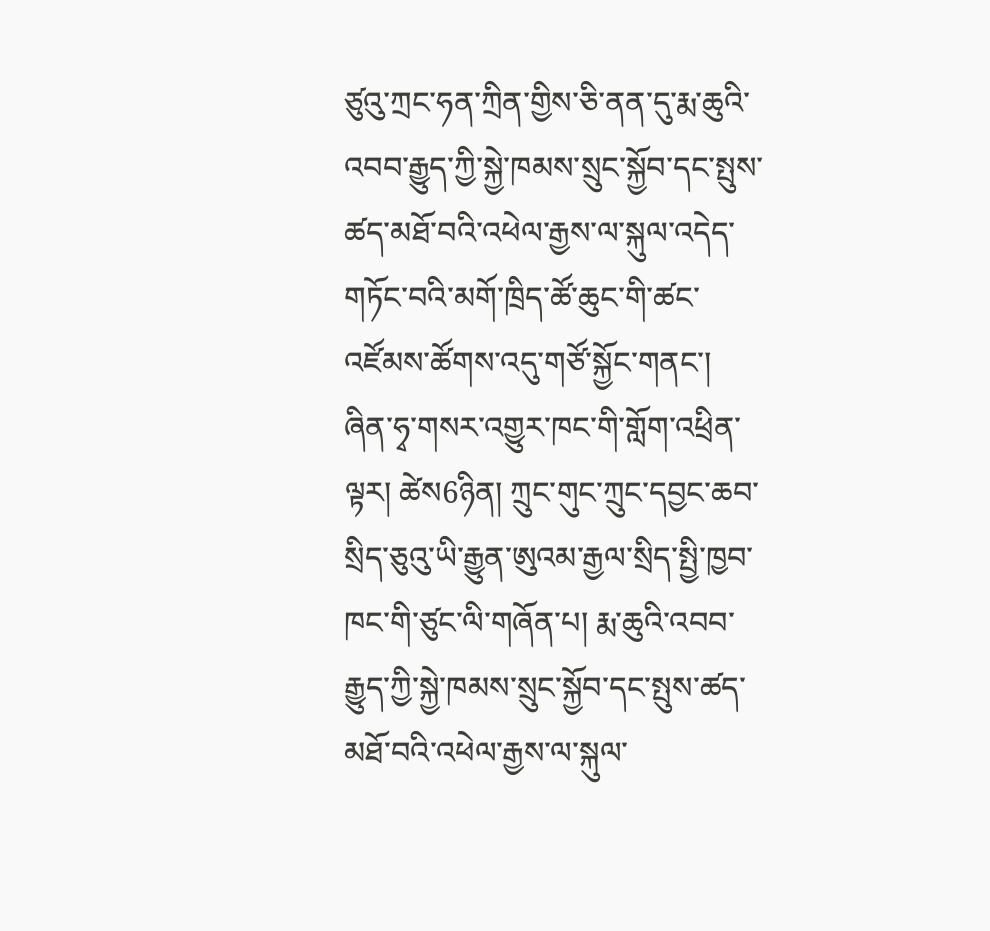ཙུའུ་ཀྲང་ཧན་ཀྲིན་གྱིས་ཅི་ནན་དུ་རྨ་ཆུའི་འབབ་རྒྱུད་ཀྱི་སྐྱེ་ཁམས་སྲུང་སྐྱོབ་དང་སྤུས་ཚད་མཐོ་བའི་འཕེལ་རྒྱས་ལ་སྐུལ་འདེད་གཏོང་བའི་མགོ་ཁྲིད་ཚོ་ཆུང་གི་ཚང་འཛོམས་ཚོགས་འདུ་གཙོ་སྐྱོང་གནང་།
ཞིན་ཧྭ་གསར་འགྱུར་ཁང་གི་གློག་འཕྲིན་ལྟར། ཚེས6ཉིན། ཀྲུང་གུང་ཀྲུང་དབྱང་ཆབ་སྲིད་ཅུའུ་ཡི་རྒྱུན་ཨུའམ་རྒྱལ་སྲིད་སྤྱི་ཁྱབ་ཁང་གི་ཙུང་ལི་གཞོན་པ། རྨ་ཆུའི་འབབ་རྒྱུད་ཀྱི་སྐྱེ་ཁམས་སྲུང་སྐྱོབ་དང་སྤུས་ཚད་མཐོ་བའི་འཕེལ་རྒྱས་ལ་སྐུལ་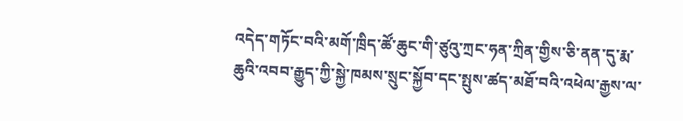འདེད་གཏོང་བའི་མགོ་ཁྲིད་ཚོ་ཆུང་གི་ཙུའུ་ཀྲང་ཧན་ཀྲིན་གྱིས་ཅི་ནན་དུ་རྨ་ཆུའི་འབབ་རྒྱུད་ཀྱི་སྐྱེ་ཁམས་སྲུང་སྐྱོབ་དང་སྤུས་ཚད་མཐོ་བའི་འཕེལ་རྒྱས་ལ་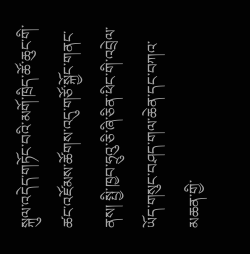སྐུལ་འདེད་གཏོང་བའི་མགོ་ཁྲིད་ཚོ་ཆུང་གི་ཚང་འཛོམས་ཚོགས་འདུ་གཙོ་སྐྱོང་གནང་ནས། སྤྱི་ཁྱབ་ཧྲུའུ་ཅི་ཞི་ཅིན་ཕིང་གི་འབྲེལ་ཡོད་གསུང་བཤད་གལ་ཆེན་དང་བཀའ་མཆན་གྱི་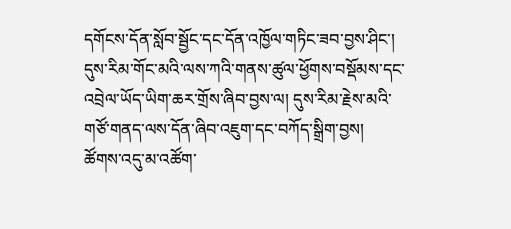དགོངས་དོན་སློབ་སྦྱོང་དང་དོན་འཁྱོལ་གཏིང་ཟབ་བྱས་ཤིང་། དུས་རིམ་གོང་མའི་ལས་ཀའི་གནས་ཚུལ་ཕྱོགས་བསྡོམས་དང་འབྲེལ་ཡོད་ཡིག་ཆར་གྲོས་ཞིབ་བྱས་ལ། དུས་རིམ་རྗེས་མའི་གཙོ་གནད་ལས་དོན་ཞིབ་འཇུག་དང་བཀོད་སྒྲིག་བྱས།
ཚོགས་འདུ་མ་འཚོག་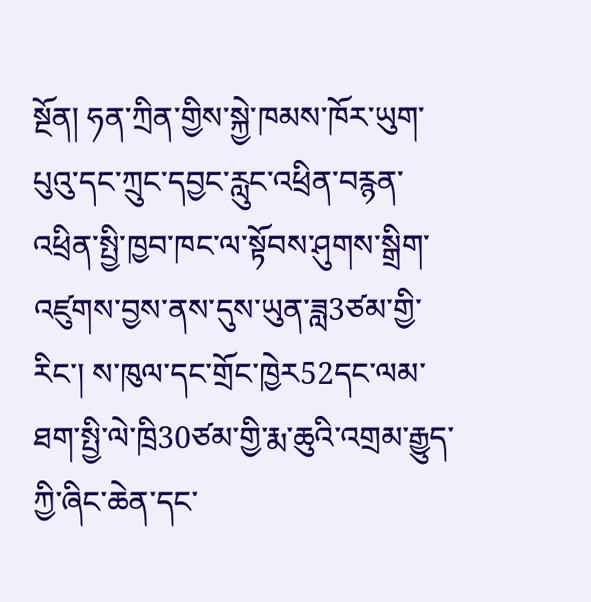སྔོན། ཧན་ཀྲིན་གྱིས་སྐྱེ་ཁམས་ཁོར་ཡུག་པུའུ་དང་ཀྲུང་དབྱང་རླུང་འཕྲིན་བརྙན་འཕྲིན་སྤྱི་ཁྱབ་ཁང་ལ་སྟོབས་ཤུགས་སྒྲིག་འཛུགས་བྱས་ནས་དུས་ཡུན་ཟླ3ཙམ་གྱི་རིང་། ས་ཁུལ་དང་གྲོང་ཁྱེར52དང་ལམ་ཐག་སྤྱི་ལེ་ཁྲི30ཙམ་གྱི་རྨ་ཆུའི་འགྲམ་རྒྱུད་ཀྱི་ཞིང་ཆེན་དང་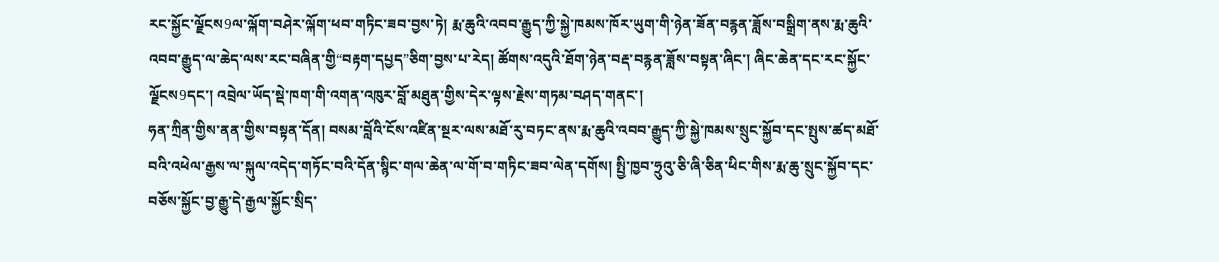རང་སྐྱོང་ལྗོངས9ལ་ལྐོག་བཤེར་ལྐོག་ཕབ་གཏིང་ཟབ་བྱས་ཏེ། རྨ་ཆུའི་འབབ་རྒྱུད་ཀྱི་སྐྱེ་ཁམས་ཁོར་ཡུག་གི་ཉེན་ཟོན་བརྙན་ཟློས་བསྒྲིག་ནས་རྨ་ཆུའི་འབབ་རྒྱུད་ལ་ཆེད་ལས་རང་བཞིན་གྱི“བརྟག་དཔྱད”ཅིག་བྱས་པ་རེད། ཚོགས་འདུའི་ཐོག་ཉེན་བརྡ་བརྙན་ཟློས་བསྟན་ཞིང་། ཞིང་ཆེན་དང་རང་སྐྱོང་ལྗོངས9དང་། འབྲེལ་ཡོད་སྡེ་ཁག་གི་འགན་འཁུར་བློ་མཐུན་གྱིས་དེར་ལྟས་རྗེས་གཏམ་བཤད་གནང་།
ཧན་ཀྲིན་གྱིས་ནན་གྱིས་བསྟན་དོན། བསམ་བློའི་ངོས་འཛིན་སྔར་ལས་མཐོ་རུ་བཏང་ནས་རྨ་ཆུའི་འབབ་རྒྱུད་ཀྱི་སྐྱེ་ཁམས་སྲུང་སྐྱོབ་དང་སྤུས་ཚད་མཐོ་བའི་འཕེལ་རྒྱས་ལ་སྐུལ་འདེད་གཏོང་བའི་དོན་སྙིང་གལ་ཆེན་ལ་གོ་བ་གཏིང་ཟབ་ལེན་དགོས། སྤྱི་ཁྱབ་ཧྲུའུ་ཅི་ཞི་ཅིན་ཕིང་གིས་རྨ་ཆུ་སྲུང་སྐྱོབ་དང་བཅོས་སྐྱོང་བྱ་རྒྱུ་དེ་རྒྱལ་སྐྱོང་སྲིད་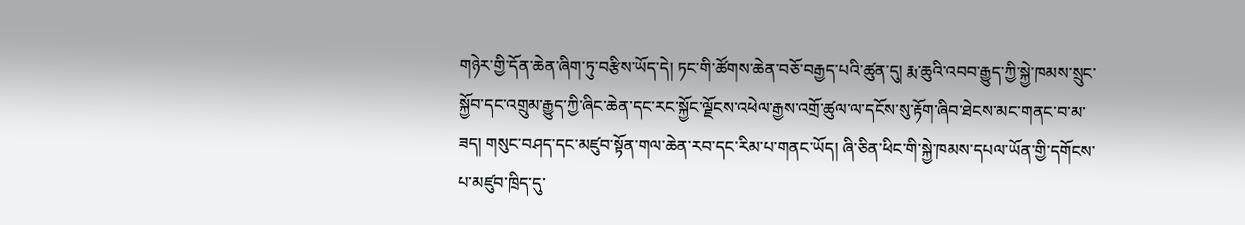གཉེར་གྱི་དོན་ཆེན་ཞིག་ཏུ་བརྩིས་ཡོད་དེ། ཏང་གི་ཚོགས་ཆེན་བཅོ་བརྒྱད་པའི་ཚུན་དུ། རྨ་ཆུའི་འབབ་རྒྱུད་ཀྱི་སྐྱེ་ཁམས་སྲུང་སྐྱོབ་དང་འགྲུམ་རྒྱུད་ཀྱི་ཞིང་ཆེན་དང་རང་སྐྱོང་ལྗོངས་འཕེལ་རྒྱས་འགྲོ་ཚུལ་ལ་དངོས་སུ་རྟོག་ཞིབ་ཐེངས་མང་གནང་བ་མ་ཟད། གསུང་བཤད་དང་མཛུབ་སྟོན་གལ་ཆེན་རབ་དང་རིམ་པ་གནང་ཡོད། ཞི་ཅིན་ཕིང་གི་སྐྱེ་ཁམས་དཔལ་ཡོན་གྱི་དགོངས་པ་མཛུབ་ཁྲིད་དུ་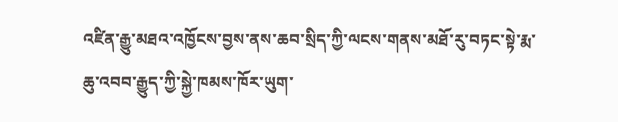འཛིན་རྒྱུ་མཐའ་འཁྱོངས་བྱས་ནས་ཆབ་སྲིད་ཀྱི་ལངས་གནས་མཐོ་རུ་བཏང་སྟེ་རྨ་ཆུ་འབབ་རྒྱུད་ཀྱི་སྐྱེ་ཁམས་ཁོར་ཡུག་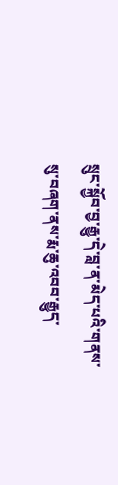སྲུང་སྐྱོབ་བྱ་རྒྱུ་དེ་བླ་ན་མེད་པའི་གནས་སུ་བཞག་ནས་རྨ་ཆུ་འབབ་རྒྱུད་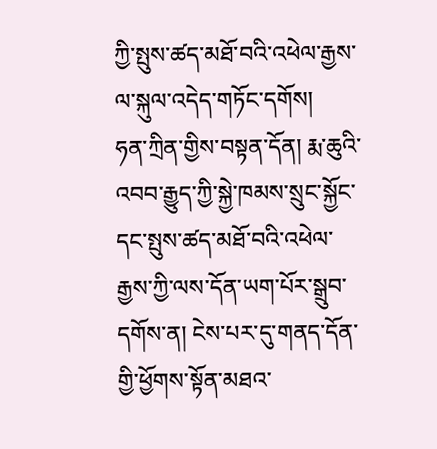ཀྱི་སྤུས་ཚད་མཐོ་བའི་འཕེལ་རྒྱས་ལ་སྐུལ་འདེད་གཏོང་དགོས།
ཧན་ཀྲིན་གྱིས་བསྟན་དོན། རྨ་ཆུའི་འབབ་རྒྱུད་ཀྱི་སྐྱེ་ཁམས་སྲུང་སྐྱོང་དང་སྤུས་ཚད་མཐོ་བའི་འཕེལ་རྒྱས་ཀྱི་ལས་དོན་ཡག་པོར་སྒྲུབ་དགོས་ན། ངེས་པར་དུ་གནད་དོན་གྱི་ཕྱོགས་སྟོན་མཐའ་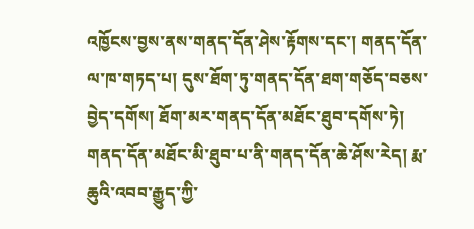འཁྱོངས་བྱས་ནས་གནད་དོན་ཤེས་རྟོགས་དང་། གནད་དོན་ལ་ཁ་གཏད་པ། དུས་ཐོག་ཏུ་གནད་དོན་ཐག་གཅོད་བཅས་བྱེད་དགོས། ཐོག་མར་གནད་དོན་མཐོང་ཐུབ་དགོས་ཏེ། གནད་དོན་མཐོང་མི་ཐུབ་པ་ནི་གནད་དོན་ཆེ་ཤོས་རེད། རྨ་ཆུའི་འབབ་རྒྱུད་ཀྱི་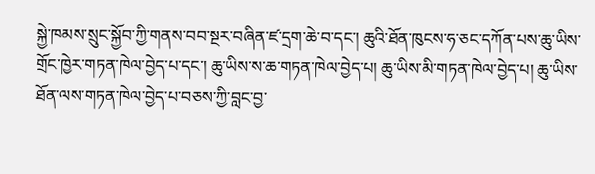སྐྱེ་ཁམས་སྲུང་སྐྱོབ་ཀྱི་གནས་བབ་སྔར་བཞིན་ཛ་དྲག་ཆེ་བ་དང་། ཆུའི་ཐོན་ཁུངས་ཧ་ཅང་དཀོན་པས་ཆུ་ཡིས་གྲོང་ཁྱེར་གཏན་ཁེལ་བྱེད་པ་དང་། ཆུ་ཡིས་ས་ཆ་གཏན་ཁེལ་བྱེད་པ། ཆུ་ཡིས་མི་གཏན་ཁེལ་བྱེད་པ། ཆུ་ཡིས་ཐོན་ལས་གཏན་ཁེལ་བྱེད་པ་བཅས་ཀྱི་བླང་བྱ་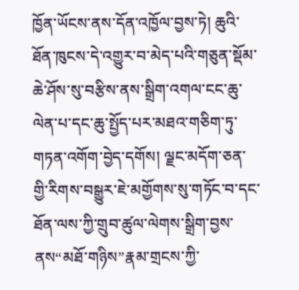ཁྱོན་ཡོངས་ནས་དོན་འཁྱོལ་བྱས་ཏེ། ཆུའི་ཐོན་ཁུངས་དེ་འགྱུར་བ་མེད་པའི་གཅུན་སྡོམ་ཆེ་ཤོས་སུ་བརྩིས་ནས་སྒྲིག་འགལ་ངང་ཆུ་ལེན་པ་དང་ཆུ་སྤྱོད་པར་མཐའ་གཅིག་ཏུ་གཏན་འགོག་བྱེད་དགོས། ལྗང་མདོག་ཅན་གྱི་རིགས་བསྒྱུར་ཇེ་མགྱོགས་སུ་གཏོང་བ་དང་ཐོན་ལས་ཀྱི་གྲུབ་ཚུལ་ལེགས་སྒྲིག་བྱས་ནས“མཐོ་གཉིས”རྣམ་གྲངས་ཀྱི་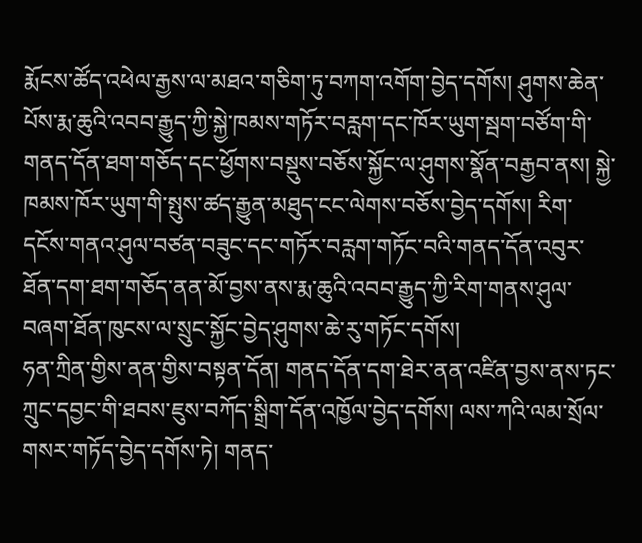རྨོངས་ཚོད་འཕེལ་རྒྱས་ལ་མཐའ་གཅིག་ཏུ་བཀག་འགོག་བྱེད་དགོས། ཤུགས་ཆེན་པོས་རྨ་ཆུའི་འབབ་རྒྱུད་ཀྱི་སྐྱེ་ཁམས་གཏོར་བརླག་དང་ཁོར་ཡུག་སྦག་བཙོག་གི་གནད་དོན་ཐག་གཅོད་དང་ཕྱོགས་བསྡུས་བཅོས་སྐྱོང་ལ་ཤུགས་སྣོན་བརྒྱབ་ནས། སྐྱེ་ཁམས་ཁོར་ཡུག་གི་སྤུས་ཚད་རྒྱུན་མཐུད་ངང་ལེགས་བཅོས་བྱེད་དགོས། རིག་དངོས་གནའ་ཤུལ་བཙན་བཟུང་དང་གཏོར་བརླག་གཏོང་བའི་གནད་དོན་འབུར་ཐོན་དག་ཐག་གཅོད་ནན་མོ་བྱས་ནས་རྨ་ཆུའི་འབབ་རྒྱུད་ཀྱི་རིག་གནས་ཤུལ་བཞག་ཐོན་ཁུངས་ལ་སྲུང་སྐྱོང་བྱེད་ཤུགས་ཆེ་རུ་གཏོང་དགོས།
ཧན་ཀྲིན་གྱིས་ནན་གྱིས་བསྟན་དོན། གནད་དོན་དག་ཐེར་ནན་འཛིན་བྱས་ནས་ཏང་ཀྲུང་དབྱང་གི་ཐབས་ཇུས་བཀོད་སྒྲིག་དོན་འཁྱོལ་བྱེད་དགོས། ལས་ཀའི་ལམ་སྲོལ་གསར་གཏོད་བྱེད་དགོས་ཏེ། གནད་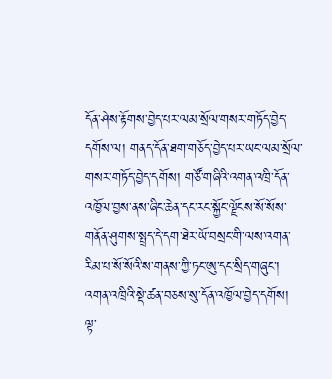དོན་ཤེས་རྟོགས་བྱེད་པར་ལམ་སྲོལ་གསར་གཏོད་བྱེད་དགོས་ལ། གནད་དོན་ཐག་གཅོད་བྱེད་པར་ཡང་ལམ་སྲོལ་གསར་གཏོད་བྱེད་དགོས། གཙོ་གཞིའི་འགན་འཁྲི་དོན་འཁྱོལ་བྱས་ནས་ཞིང་ཆེན་དང་རང་སྐྱོང་ལྗོངས་སོ་སོས་གནོན་ཤུགས་སྤྲད་དེ་དག་ཐེར་ཡོ་བསྲང་གི་ལས་འགན་རིམ་པ་སོ་སོའི་ས་གནས་ཀྱི་ཏང་ཨུ་དང་སྲིད་གཞུང་། འགན་འཁྲིའི་སྡེ་ཚན་བཅས་སུ་དོན་འཁྱོལ་བྱེད་དགོས། ལྟ་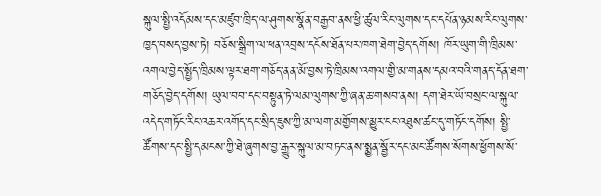སྐུལ་སྤྱི་འདོམས་དང་མཛུབ་ཁྲིད་ལ་ཤུགས་སྣོན་བརྒྱབ་ནས་ཕྱི་ཚུལ་རིང་ལུགས་དང་དཔོན་ཉམས་རིང་ལུགས་ཁྱད་བསད་བྱས་ཏེ། བཅོས་སྒྲིག་ལ་ཕན་འབྲས་དངོས་ཐོན་པར་ཁག་ཐེག་བྱེད་དགོས། ཁོར་ཡུག་གི་ཁྲིམས་འགལ་བྱེད་སྤྱོད་ཁྲིམས་ལྟར་ཐག་གཅོད་ནན་མོ་བྱས་ཏེ་ཁྲིམས་འགལ་གྱི་མ་གནས་དམའ་བའི་གནད་དོན་ཐག་གཅོད་བྱེད་དགོས། ཡུལ་བབ་དང་བསྟུན་ཏེ་ལམ་ལུགས་ཀྱི་ཞན་ཆ་གསབ་ནས། དག་ཐེར་ཡོ་བསྲང་ལ་སྐུལ་འདེད་གཏོང་རིང་འཆར་འགོད་དང་སྲིད་ཇུས་ཀྱི་མ་ལག་མགྱོགས་མྱུར་ངང་འཐུས་ཚང་དུ་གཏོང་དགོས། སྤྱི་ཚོགས་དང་སྤྱི་དམངས་ཀྱི་ཐེ་ཞུགས་བྱ་རྒྱུར་སྐུལ་མ་བཏང་ནས་སྨྱན་སྦྱོར་དང་མང་ཚོགས་སོགས་ཕྱོགས་སོ་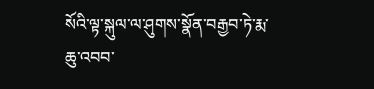སོའི་ལྟ་སྐུལ་ལ་ཤུགས་སྣོན་བརྒྱབ་ཏེ་རྨ་ཆུ་འབབ་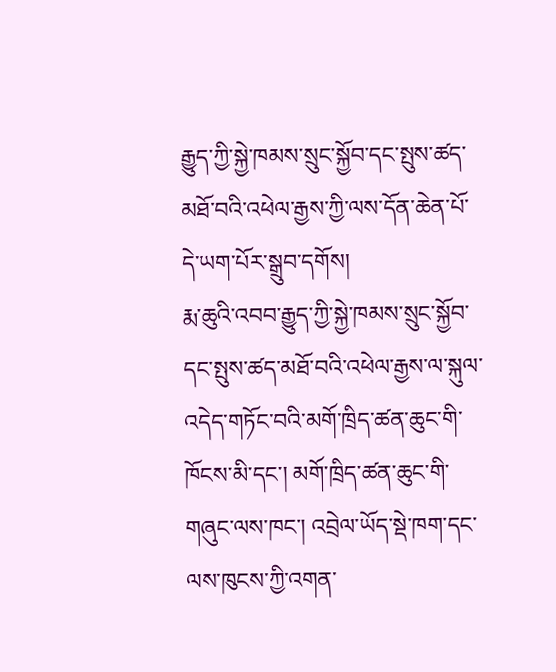རྒྱུད་ཀྱི་སྐྱེ་ཁམས་སྲུང་སྐྱོབ་དང་སྤུས་ཚད་མཐོ་བའི་འཕེལ་རྒྱས་ཀྱི་ལས་དོན་ཆེན་པོ་དེ་ཡག་པོར་སྒྲུབ་དགོས།
རྨ་ཆུའི་འབབ་རྒྱུད་ཀྱི་སྐྱེ་ཁམས་སྲུང་སྐྱོབ་དང་སྤུས་ཚད་མཐོ་བའི་འཕེལ་རྒྱས་ལ་སྐུལ་འདེད་གཏོང་བའི་མགོ་ཁྲིད་ཚན་ཆུང་གི་ཁོངས་མི་དང་། མགོ་ཁྲིད་ཚན་ཆུང་གི་གཞུང་ལས་ཁང་། འབྲེལ་ཡོད་སྡེ་ཁག་དང་ལས་ཁུངས་ཀྱི་འགན་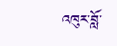འཁུར་བློ་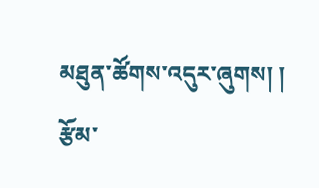མཐུན་ཚོགས་འདུར་ཞུགས། །
རྩོམ་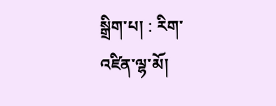སྒྲིག་པ། : རིག་འཛིན་ལྷ་མོ།